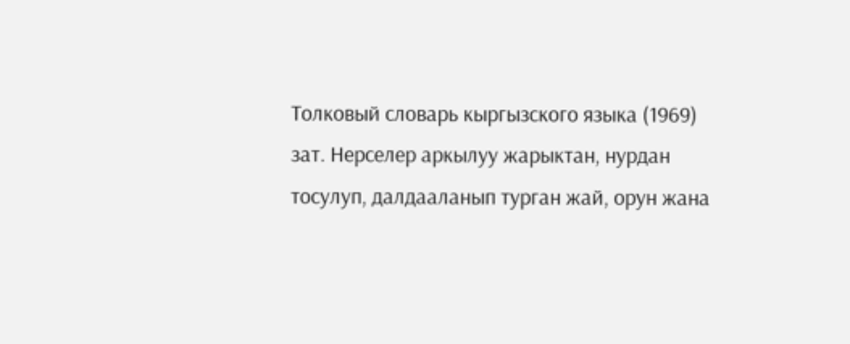Толковый словарь кыргызского языка (1969)
зат. Нерселер аркылуу жарыктан, нурдан тосулуп, далдааланып турган жай, орун жана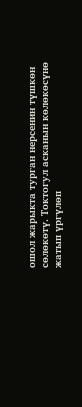ошол жарыкта турган нерсенин түшкөн сөлөкөтү. Токтогул асканын көлөкөсүнө жатып үргүлөп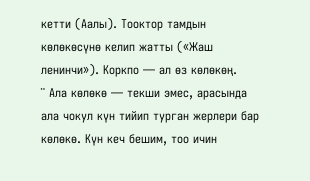кетти (Аалы). Тооктор тамдын көлөкөсүнө келип жатты («Жаш ленинчи»). Коркпо — ал өз көлөкөң.
¨ Ала көлөкө — текши эмес, арасында ала чокул күн тийип турган жерлери бар көлөкө. Күн кеч бешим, тоо ичин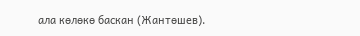ала көлөкө баскан (Жантөшев).